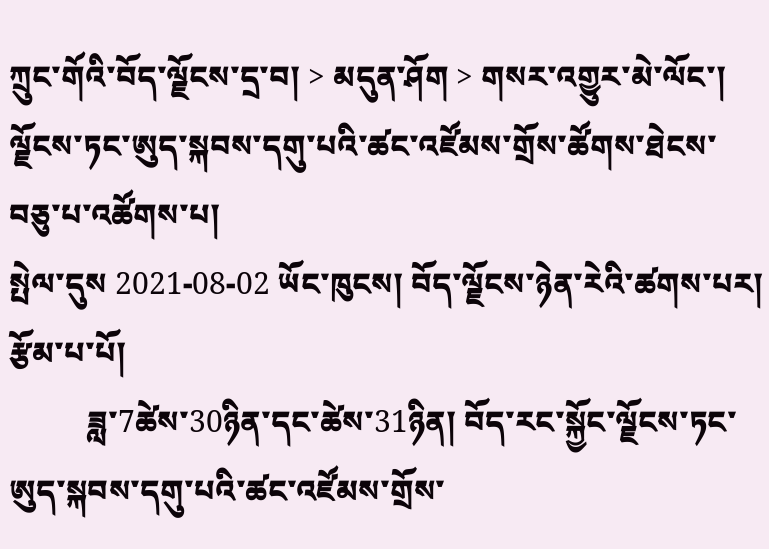ཀྲུང་གོའི་བོད་ལྗོངས་དྲ་བ། > མདུན་ཤོག > གསར་འགྱུར་མེ་ལོང་།
ལྗོངས་ཏང་ཨུད་སྐབས་དགུ་པའི་ཚང་འཛོམས་གྲོས་ཚོགས་ཐེངས་བཅུ་པ་འཚོགས་པ།
སྤེལ་དུས 2021-08-02 ཡོང་ཁུངས། བོད་ལྗོངས་ཉེན་རེའི་ཚགས་པར། རྩོམ་པ་པོ།
          ཟླ་7ཚེས་30ཉིན་དང་ཚེས་31ཉིན། བོད་རང་སྐྱོང་ལྗོངས་ཏང་ཨུད་སྐབས་དགུ་པའི་ཚང་འཛོམས་གྲོས་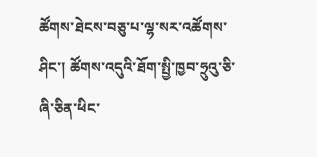ཚོགས་ཐེངས་བཅུ་པ་ལྷ་སར་འཚོགས་ཤིང་། ཚོགས་འདུའི་ཐོག་སྤྱི་ཁྱབ་ཧྲུའུ་ཅི་ཞི་ཅིན་ཕིང་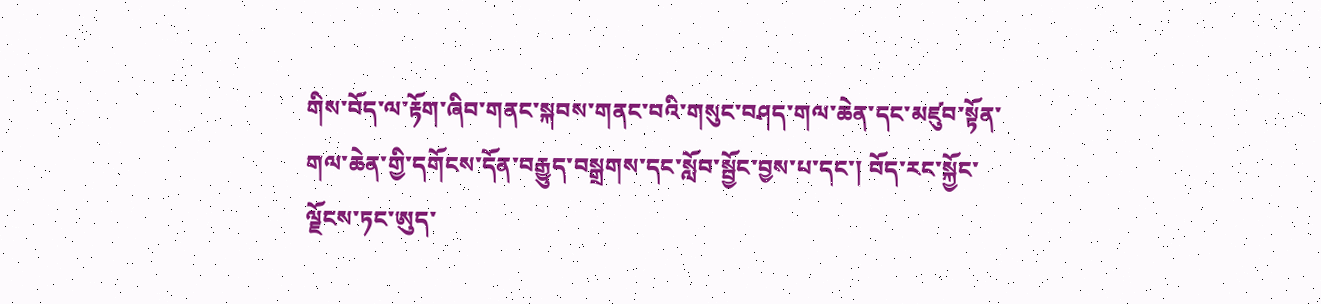གིས་བོད་ལ་རྟོག་ཞིབ་གནང་སྐབས་གནང་བའི་གསུང་བཤད་གལ་ཆེན་དང་མཛུབ་སྟོན་གལ་ཆེན་གྱི་དགོངས་དོན་བརྒྱུད་བསྒྲགས་དང་སློབ་སྦྱོང་བྱས་པ་དང་། བོད་རང་སྐྱོང་ལྗོངས་ཏང་ཨུད་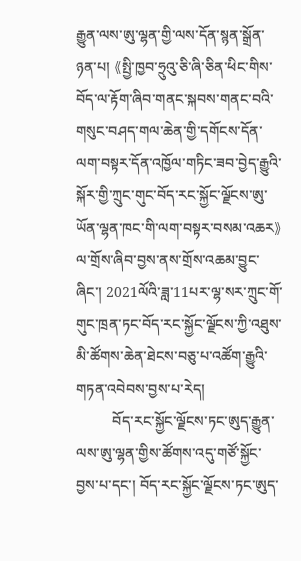རྒྱུན་ལས་ཨུ་ལྷན་གྱི་ལས་དོན་སྙན་སྒྲོན་ཉན་པ། 《སྤྱི་ཁྱབ་ཧྲུའུ་ཅི་ཞི་ཅིན་ཕིང་གིས་བོད་ལ་རྟོག་ཞིབ་གནང་སྐབས་གནང་བའི་གསུང་བཤད་གལ་ཆེན་གྱི་དགོངས་དོན་ལག་བསྟར་དོན་འཁྱོལ་གཏིང་ཟབ་བྱེད་རྒྱུའི་སྐོར་གྱི་ཀྲུང་གུང་བོད་རང་སྐྱོང་ལྗོངས་ཨུ་ཡོན་ལྷན་ཁང་གི་ལག་བསྟར་བསམ་འཆར》ལ་གྲོས་ཞིབ་བྱས་ནས་གྲོས་འཆམ་བྱུང་ཞིང་། 2021ལོའི་ཟླ་11པར་ལྷ་སར་ཀྲུང་གོ་གུང་ཁྲན་ཏང་བོད་རང་སྐྱོང་ལྗོངས་ཀྱི་འཐུས་མི་ཚོགས་ཆེན་ཐེངས་བཅུ་པ་འཚོག་རྒྱུའི་གཏན་འབེབས་བྱས་པ་རེད།
          བོད་རང་སྐྱོང་ལྗོངས་ཏང་ཨུད་རྒྱུན་ལས་ཨུ་ལྷན་གྱིས་ཚོགས་འདུ་གཙོ་སྐྱོང་བྱས་པ་དང་། བོད་རང་སྐྱོང་ལྗོངས་ཏང་ཨུད་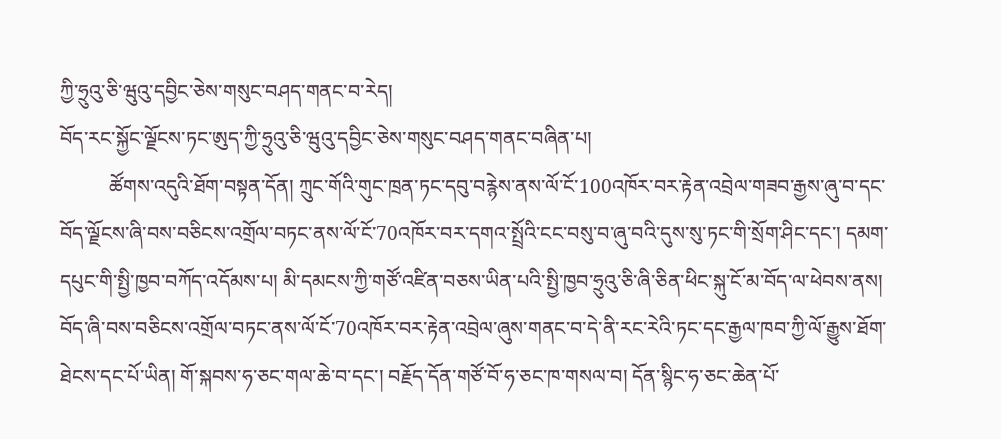ཀྱི་ཧྲུའུ་ཅི་ཝུའུ་དབྱིང་ཅེས་གསུང་བཤད་གནང་བ་རེད།
བོད་རང་སྐྱོང་ལྗོངས་ཏང་ཨུད་ཀྱི་ཧྲུའུ་ཅི་ཝུའུ་དབྱིང་ཅེས་གསུང་བཤད་གནང་བཞིན་པ།
          ཚོགས་འདུའི་ཐོག་བསྟན་དོན། ཀྲུང་གོའི་གུང་ཁྲན་ཏང་དབུ་བརྙེས་ནས་ལོ་ངོ་100འཁོར་བར་རྟེན་འབྲེལ་གཟབ་རྒྱས་ཞུ་བ་དང་བོད་ལྗོངས་ཞི་བས་བཅིངས་འགྲོལ་བཏང་ནས་ལོ་ངོ་70འཁོར་བར་དགའ་སྤྲོའི་ངང་བསུ་བ་ཞུ་བའི་དུས་སུ་ཏང་གི་སྲོག་ཤིང་དང་། དམག་དཔུང་གི་སྤྱི་ཁྱབ་བཀོད་འདོམས་པ། མི་དམངས་ཀྱི་གཙོ་འཛིན་བཅས་ཡིན་པའི་སྤྱི་ཁྱབ་ཧྲུའུ་ཅི་ཞི་ཅིན་ཕིང་སྐུ་ངོ་མ་བོད་ལ་ཕེབས་ནས། བོད་ཞི་བས་བཅིངས་འགྲོལ་བཏང་ནས་ལོ་ངོ་70འཁོར་བར་རྟེན་འབྲེལ་ཞུས་གནང་བ་དེ་ནི་རང་རེའི་ཏང་དང་རྒྱལ་ཁབ་ཀྱི་ལོ་རྒྱུས་ཐོག་ཐེངས་དང་པོ་ཡིན། གོ་སྐབས་ཧ་ཅང་གལ་ཆེ་བ་དང་། བརྗོད་དོན་གཙོ་བོ་ཧ་ཅང་ཁ་གསལ་བ། དོན་སྙིང་ཧ་ཅང་ཆེན་པོ་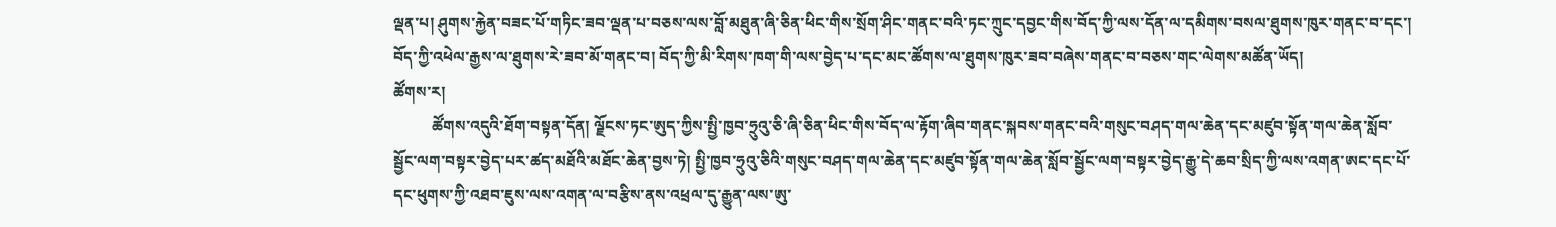ལྡན་པ། ཤུགས་རྐྱེན་བཟང་པོ་གཏིང་ཟབ་ལྡན་པ་བཅས་ལས་བློ་མཐུན་ཞི་ཅིན་ཕིང་གིས་སྲོག་ཤིང་གནང་བའི་ཏང་ཀྲུང་དབྱང་གིས་བོད་ཀྱི་ལས་དོན་ལ་དམིགས་བསལ་ཐུགས་ཁུར་གནང་བ་དང་། བོད་ཀྱི་འཕེལ་རྒྱས་ལ་ཐུགས་རེ་ཟབ་མོ་གནང་བ། བོད་ཀྱི་མི་རིགས་ཁག་གི་ལས་བྱེད་པ་དང་མང་ཚོགས་ལ་ཐུགས་ཁུར་ཟབ་བཞེས་གནང་བ་བཅས་གང་ལེགས་མཚོན་ཡོད།
ཚོགས་ར།
          ཚོགས་འདུའི་ཐོག་བསྟན་དོན། ལྗོངས་ཏང་ཨུད་ཀྱིས་སྤྱི་ཁྱབ་ཧྲུའུ་ཅི་ཞི་ཅིན་ཕིང་གིས་བོད་ལ་རྟོག་ཞིབ་གནང་སྐབས་གནང་བའི་གསུང་བཤད་གལ་ཆེན་དང་མཛུབ་སྟོན་གལ་ཆེན་སློབ་སྦྱོང་ལག་བསྟར་བྱེད་པར་ཚད་མཐོའི་མཐོང་ཆེན་བྱས་ཏེ། སྤྱི་ཁྱབ་ཧྲུའུ་ཅིའི་གསུང་བཤད་གལ་ཆེན་དང་མཛུབ་སྟོན་གལ་ཆེན་སློབ་སྦྱོང་ལག་བསྟར་བྱེད་རྒྱུ་དེ་ཆབ་སྲིད་ཀྱི་ལས་འགན་ཨང་དང་པོ་དང་ཕུགས་ཀྱི་འཐབ་ཇུས་ལས་འགན་ལ་བརྩིས་ནས་འཕྲལ་དུ་རྒྱུན་ལས་ཨུ་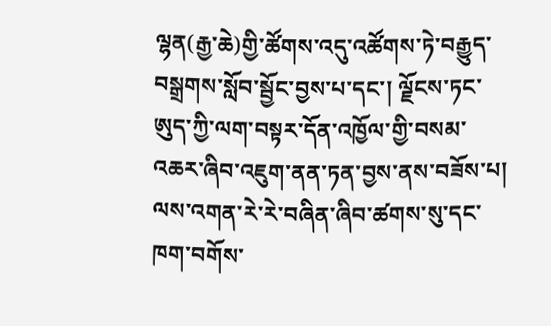ལྷན(རྒྱ་ཆེ)གྱི་ཚོགས་འདུ་འཚོགས་ཏེ་བརྒྱུད་བསྒྲགས་སློབ་སྦྱོང་བྱས་པ་དང་། ལྗོངས་ཏང་ཨུད་ཀྱི་ལག་བསྟར་དོན་འཁྱོལ་གྱི་བསམ་འཆར་ཞིབ་འཇུག་ནན་ཏན་བྱས་ནས་བཟོས་པ། ལས་འགན་རེ་རེ་བཞིན་ཞིབ་ཚགས་སུ་དང་ཁག་བགོས་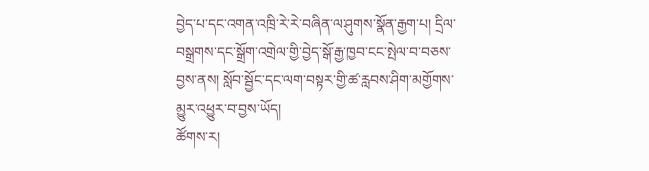བྱེད་པ་དང་འགན་འཁྲི་རེ་རེ་བཞིན་ལ་ཤུགས་སྣོན་རྒྱག་པ། དྲིལ་བསྒྲགས་དང་སྒྲོག་འགྲེལ་གྱི་བྱེད་སྒོ་རྒྱ་ཁྱབ་ངང་སྤེལ་བ་བཅས་བྱས་ནས། སློབ་སྦྱོང་དང་ལག་བསྟར་གྱི་ཚ་རླབས་ཤིག་མགྱོགས་མྱུར་འཕྱུར་བ་བྱས་ཡོད།
ཚོགས་ར།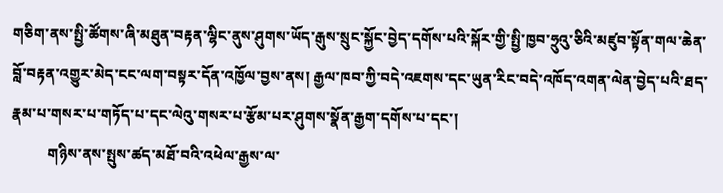གཅིག་ནས་སྤྱི་ཚོགས་ཞི་མཐུན་བརྟན་ལྷིང་ནུས་ཤུགས་ཡོད་རྒུས་སྲུང་སྐྱོང་བྱེད་དགོས་པའི་སྐོར་གྱི་སྤྱི་ཁྱབ་ཧྲུའུ་ཅིའི་མཛུབ་སྟོན་གལ་ཆེན་བློ་བརྟན་འགྱུར་མེད་ངང་ལག་བསྟར་དོན་འཁྱོལ་བྱས་ནས། རྒྱལ་ཁབ་ཀྱི་བདེ་འཇགས་དང་ཡུན་རིང་བདེ་འཁོད་འགན་ལེན་བྱེད་པའི་ཐད་རྣམ་པ་གསར་པ་གཏོད་པ་དང་ལེའུ་གསར་པ་རྩོམ་པར་ཤུགས་སྣོན་རྒྱག་དགོས་པ་དང་།
          གཉིས་ནས་སྤུས་ཚད་མཐོ་བའི་འཕེལ་རྒྱས་ལ་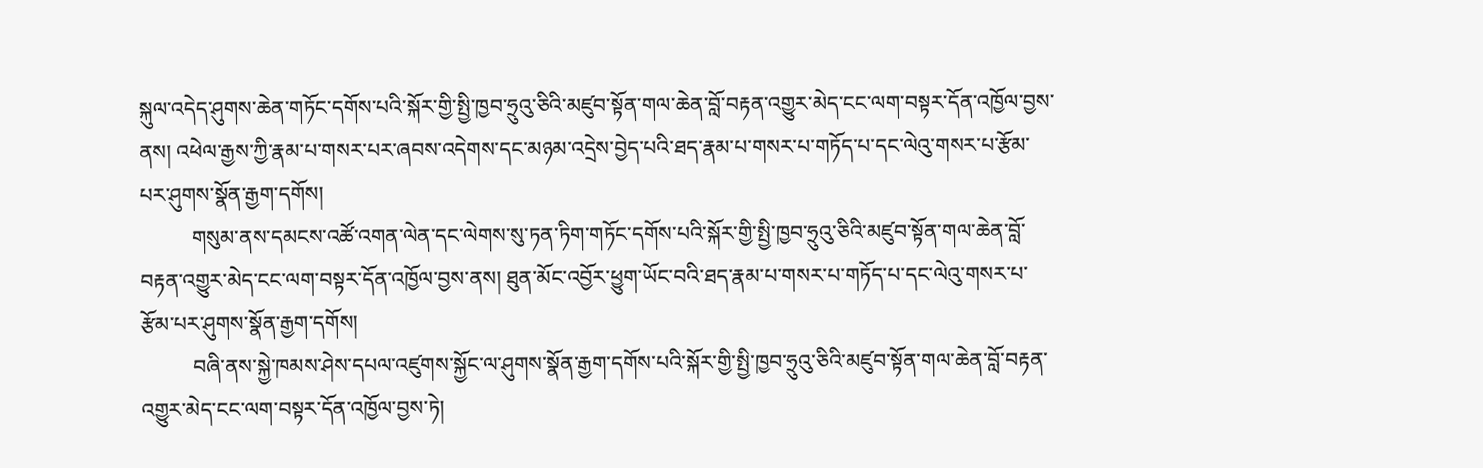སྐུལ་འདེད་ཤུགས་ཆེན་གཏོང་དགོས་པའི་སྐོར་གྱི་སྤྱི་ཁྱབ་ཧྲུའུ་ཅིའི་མཛུབ་སྟོན་གལ་ཆེན་བློ་བརྟན་འགྱུར་མེད་ངང་ལག་བསྟར་དོན་འཁྱོལ་བྱས་ནས། འཕེལ་རྒྱས་ཀྱི་རྣམ་པ་གསར་པར་ཞབས་འདེགས་དང་མཉམ་འདྲེས་བྱེད་པའི་ཐད་རྣམ་པ་གསར་པ་གཏོད་པ་དང་ལེའུ་གསར་པ་རྩོམ་པར་ཤུགས་སྣོན་རྒྱག་དགོས།
          གསུམ་ནས་དམངས་འཚོ་འགན་ལེན་དང་ལེགས་སུ་ཏན་ཏིག་གཏོང་དགོས་པའི་སྐོར་གྱི་སྤྱི་ཁྱབ་ཧྲུའུ་ཅིའི་མཛུབ་སྟོན་གལ་ཆེན་བློ་བརྟན་འགྱུར་མེད་ངང་ལག་བསྟར་དོན་འཁྱོལ་བྱས་ནས། ཐུན་མོང་འབྱོར་ཕྱུག་ཡོང་བའི་ཐད་རྣམ་པ་གསར་པ་གཏོད་པ་དང་ལེའུ་གསར་པ་རྩོམ་པར་ཤུགས་སྣོན་རྒྱག་དགོས།
          བཞི་ནས་སྐྱེ་ཁམས་ཤེས་དཔལ་འཛུགས་སྐྱོང་ལ་ཤུགས་སྣོན་རྒྱག་དགོས་པའི་སྐོར་གྱི་སྤྱི་ཁྱབ་ཧྲུའུ་ཅིའི་མཛུབ་སྟོན་གལ་ཆེན་བློ་བརྟན་འགྱུར་མེད་ངང་ལག་བསྟར་དོན་འཁྱོལ་བྱས་ཏེ།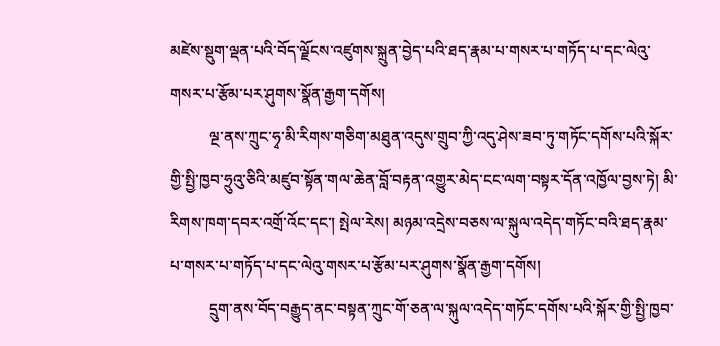མཛེས་སྡུག་ལྡན་པའི་བོད་ལྗོངས་འཛུགས་སྐྲུན་བྱེད་པའི་ཐད་རྣམ་པ་གསར་པ་གཏོད་པ་དང་ལེའུ་གསར་པ་རྩོམ་པར་ཤུགས་སྣོན་རྒྱག་དགོས།
          ལྔ་ནས་ཀྲུང་ཧྭ་མི་རིགས་གཅིག་མཐུན་འདུས་གྲུབ་ཀྱི་འདུ་ཤེས་ཟབ་ཏུ་གཏོང་དགོས་པའི་སྐོར་གྱི་སྤྱི་ཁྱབ་ཧྲུའུ་ཅིའི་མཛུབ་སྟོན་གལ་ཆེན་བློ་བརྟན་འགྱུར་མེད་ངང་ལག་བསྟར་དོན་འཁྱོལ་བྱས་ཏེ། མི་རིགས་ཁག་དབར་འགྲོ་འོང་དང་། སྤེལ་རེས། མཉམ་འདྲེས་བཅས་ལ་སྐུལ་འདེད་གཏོང་བའི་ཐད་རྣམ་པ་གསར་པ་གཏོད་པ་དང་ལེའུ་གསར་པ་རྩོམ་པར་ཤུགས་སྣོན་རྒྱག་དགོས།
          དྲུག་ནས་བོད་བརྒྱུད་ནང་བསྟན་ཀྲུང་གོ་ཅན་ལ་སྐུལ་འདེད་གཏོང་དགོས་པའི་སྐོར་གྱི་སྤྱི་ཁྱབ་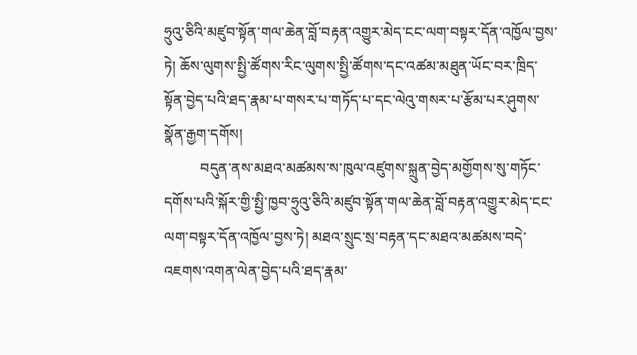ཧྲུའུ་ཅིའི་མཛུབ་སྟོན་གལ་ཆེན་བློ་བརྟན་འགྱུར་མེད་ངང་ལག་བསྟར་དོན་འཁྱོལ་བྱས་ཏེ། ཆོས་ལུགས་སྤྱི་ཚོགས་རིང་ལུགས་སྤྱི་ཚོགས་དང་འཚམ་མཐུན་ཡོང་བར་ཁྲིད་སྟོན་བྱེད་པའི་ཐད་རྣམ་པ་གསར་པ་གཏོད་པ་དང་ལེའུ་གསར་པ་རྩོམ་པར་ཤུགས་སྣོན་རྒྱག་དགོས།
          བདུན་ནས་མཐའ་མཚམས་ས་ཁུལ་འཛུགས་སྐྲུན་བྱེད་མགྱོགས་སུ་གཏོང་དགོས་པའི་སྐོར་གྱི་སྤྱི་ཁྱབ་ཧྲུའུ་ཅིའི་མཛུབ་སྟོན་གལ་ཆེན་བློ་བརྟན་འགྱུར་མེད་ངང་ལག་བསྟར་དོན་འཁྱོལ་བྱས་ཏེ། མཐའ་སྲུང་སྲ་བརྟན་དང་མཐའ་མཚམས་བདེ་འཇགས་འགན་ལེན་བྱེད་པའི་ཐད་རྣམ་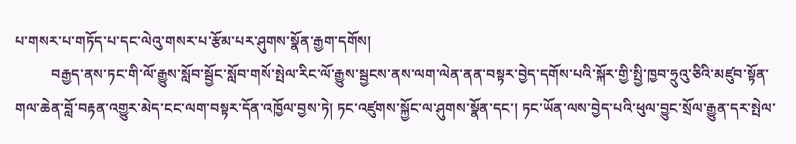པ་གསར་པ་གཏོད་པ་དང་ལེའུ་གསར་པ་རྩོམ་པར་ཤུགས་སྣོན་རྒྱག་དགོས།
          བརྒྱད་ནས་ཏང་གི་ལོ་རྒྱུས་སློབ་སྦྱོང་སློབ་གསོ་སྤེལ་རིང་ལོ་རྒྱུས་སྦྱངས་ནས་ལག་ལེན་ནན་བསྟར་བྱེད་དགོས་པའི་སྐོར་གྱི་སྤྱི་ཁྱབ་ཧྲུའུ་ཅིའི་མཛུབ་སྟོན་གལ་ཆེན་བློ་བརྟན་འགྱུར་མེད་ངང་ལག་བསྟར་དོན་འཁྱོལ་བྱས་ཏེ། ཏང་འཛུགས་སྐྱོང་ལ་ཤུགས་སྣོན་དང་། ཏང་ཡོན་ལས་བྱེད་པའི་ཕུལ་བྱུང་སྲོལ་རྒྱུན་དར་སྤེལ་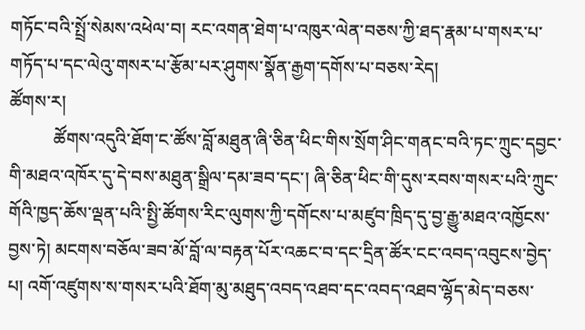གཏོང་བའི་སྤྲོ་སེམས་འཕེལ་བ། རང་འགན་ཐེག་པ་འཁུར་ལེན་བཅས་ཀྱི་ཐད་རྣམ་པ་གསར་པ་གཏོད་པ་དང་ལེའུ་གསར་པ་རྩོམ་པར་ཤུགས་སྣོན་རྒྱག་དགོས་པ་བཅས་རེད།
ཚོགས་ར།
          ཚོགས་འདུའི་ཐོག་ང་ཚོས་བློ་མཐུན་ཞི་ཅིན་ཕིང་གིས་སྲོག་ཤིང་གནང་བའི་ཏང་ཀྲུང་དབྱང་གི་མཐའ་འཁོར་དུ་དེ་བས་མཐུན་སྒྲིལ་དམ་ཟབ་དང་། ཞི་ཅིན་ཕིང་གི་དུས་རབས་གསར་པའི་ཀྲུང་གོའི་ཁྱད་ཆོས་ལྡན་པའི་སྤྱི་ཚོགས་རིང་ལུགས་ཀྱི་དགོངས་པ་མཛུབ་ཁྲིད་དུ་བྱ་རྒྱུ་མཐའ་འཁྱོངས་བྱས་ཏེ། མངགས་བཅོལ་ཟབ་མོ་བློ་ལ་བརྟན་པོར་འཆང་བ་དང་དྲིན་ཚོར་ངང་འབད་འབུངས་བྱེད་པ། འགོ་འཛུགས་ས་གསར་པའི་ཐོག་མུ་མཐུད་འབད་འཐབ་དང་འབད་འཐབ་ལྷོད་མེད་བཅས་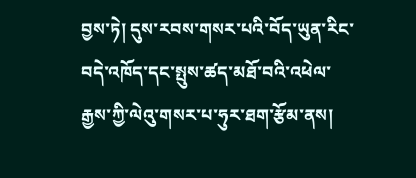བྱས་ཏེ། དུས་རབས་གསར་པའི་བོད་ཡུན་རིང་བདེ་འཁོད་དང་སྤུས་ཚད་མཐོ་བའི་འཕེལ་རྒྱས་ཀྱི་ལེའུ་གསར་པ་ཧུར་ཐག་རྩོམ་ནས།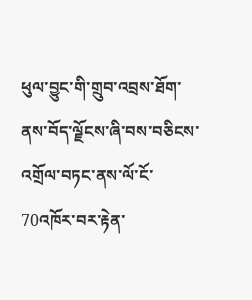ཕུལ་བྱུང་གི་གྲུབ་འབྲས་ཐོག་ནས་བོད་ལྗོངས་ཞི་བས་བཅིངས་འགྲོལ་བཏང་ནས་ལོ་ངོ་70འཁོར་བར་རྟེན་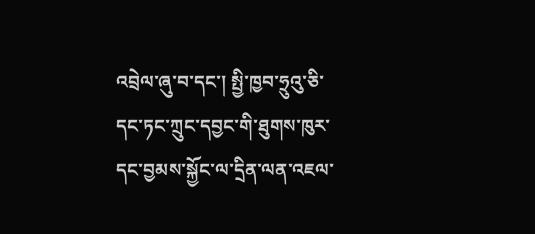འབྲེལ་ཞུ་བ་དང་། སྤྱི་ཁྱབ་ཧྲུའུ་ཅི་དང་ཏང་ཀྲུང་དབྱང་གི་ཐུགས་ཁུར་དང་བྱམས་སྐྱོང་ལ་དྲིན་ལན་འཇལ་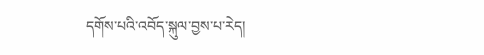དགོས་པའི་འབོད་སྐུལ་བྱས་པ་རེད།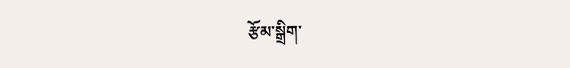རྩོམ་སྒྲིག་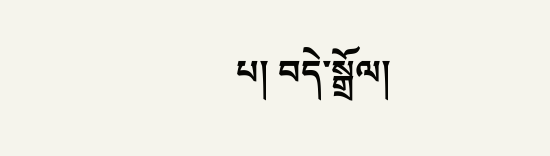པ། བདེ་སྒྲོལ།